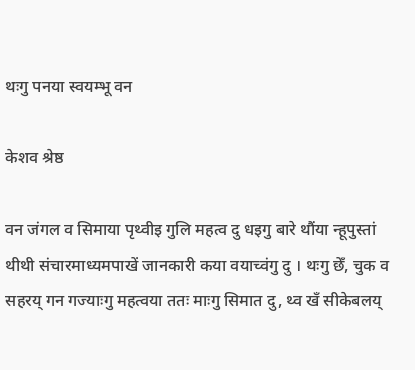थःगु पनया स्वयम्भू वन

केशव श्रेष्ठ

वन जंगल व सिमाया पृथ्वीइ गुलि महत्व दु धइगु बारे थौंया न्हूपुस्तां थीथी संचारमाध्यमपाखें जानकारी कया वयाच्वंगु दु । थःगु छेँ, चुक व सहरय् गन गज्याःगु महत्वया ततः माःगु सिमात दु, थ्व खँ सीकेबलय्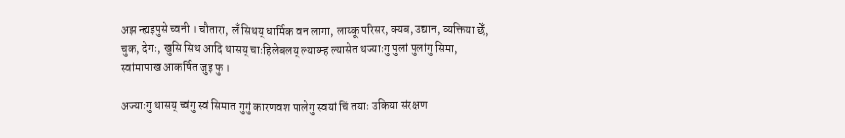अझ न्ह्यइपुसे च्वनी । चौतारा, लँ सिथय् धार्मिक वन लागा, लाय्कू परिसर, क्यब, उद्यान, व्यक्तिया छेँ, चुक, देगः, खुसि सिथ आदि थासय् चाःहिलेबलय् ल्याय्म्ह ल्यासेत थज्याःगु पुलां पुलांगु सिमा, स्वांमापाख आकर्षित जुइ फु ।

अज्याःगु थासय् च्वंगु स्वं सिमात गुगुं कारणवश पालेगु स्वयां चिं तयाः उकिया संरक्षण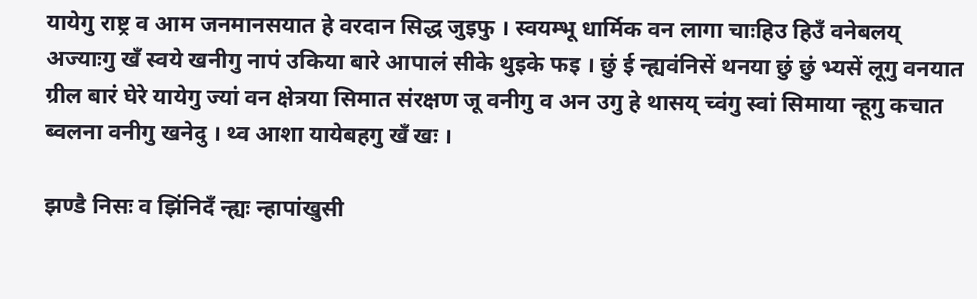यायेगु राष्ट्र व आम जनमानसयात हे वरदान सिद्ध जुइफु । स्वयम्भू धार्मिक वन लागा चाःहिउ हिउँ वनेबलय् अज्याःगु खँ स्वये खनीगु नापं उकिया बारे आपालं सीके थुइके फइ । छुं ई न्ह्यवंनिसें थनया छुं छुं भ्यसें लूगु वनयात ग्रील बारं घेरे यायेगु ज्यां वन क्षेत्रया सिमात संरक्षण जू वनीगु व अन उगु हे थासय् च्वंगु स्वां सिमाया न्हूगु कचात ब्वलना वनीगु खनेदु । थ्व आशा यायेबहगु खँ खः ।

झण्डै निसः व झिंनिदँ न्ह्यः न्हापांखुसी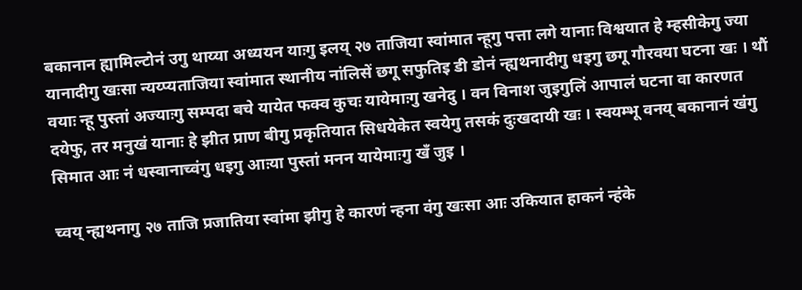बकानान ह्यामिल्टोनं उगु थाय्या अध्ययन याःगु इलय् २७ ताजिया स्वांमात न्हूगु पत्ता लगे यानाः विश्वयात हे म्हसीकेगु ज्या यानादीगु खःसा न्यय्प्यताजिया स्वांमात स्थानीय नांलिसें छगू सफुतिइ डी डोनं न्ह्यथनादीगु धइगु छगू गौरवया घटना खः । थौं वयाः न्हू पुस्तां अज्याःगु सम्पदा बचे यायेत फक्व कुचः यायेमाःगु खनेदु । वन विनाश जुइगुलिं आपालं घटना वा कारणत दयेफु, तर मनुखं यानाः हे झीत प्राण बीगु प्रकृतियात सिधयेकेत स्वयेगु तसकं दुःखदायी खः । स्वयम्भू वनय् बकानानं खंगु सिमात आः नं धस्वानाच्वंगु धइगु आःया पुस्तां मनन यायेमाःगु खँ जुइ ।

च्वय् न्ह्यथनागु २७ ताजि प्रजातिया स्वांमा झीगु हे कारणं न्हना वंगु खःसा आः उकियात हाकनं न्हंके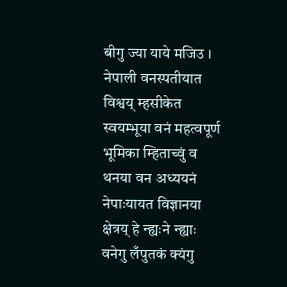बीगु ज्या याये मजिउ । नेपाली वनस्पतीयात विश्वय् म्हसीकेत स्वयम्भूया वनं महत्वपूर्ण भूमिका म्हिताच्वुं व थनया वन अध्ययनं नेपाःयायत विज्ञानया क्षेत्रय् हे न्ह्यःने न्ह्याः वनेगु लँपुतकं क्यंगु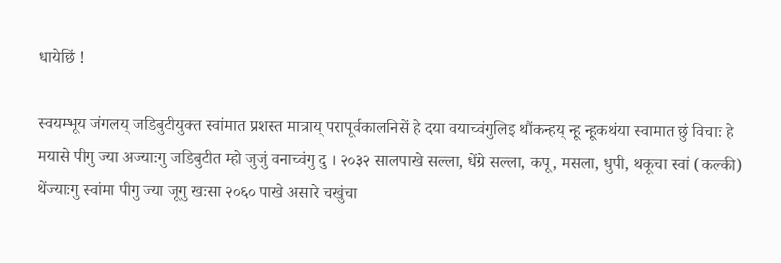धायेछिं !

स्वयम्भूय जंगलय् जडिबुटीयुक्त स्वांमात प्रशस्त मात्राय् परापूर्वकालनिसें हे दया वयाच्वंगुलिइ थौंकन्हय् न्हू न्हूकथंया स्वामात छुं विचाः हे मयासे पीगु ज्या अज्याःगु जडिबुटीत म्हो जुजुं वनाच्वंगु दु । २०३२ सालपाखे सल्ला, धेंग्रे सल्ला, कपू, मसला, धुपी, थकूचा स्वां (कल्की) थेंज्याःगु स्वांमा पीगु ज्या जूगु खःसा २०६० पाखे असारे चखुंचा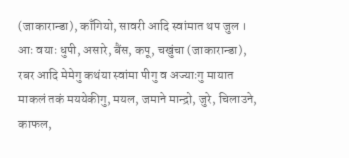(जाकारान्डा), काँगियो, सावरी आदि स्वांमात थप जुल । आः वयाः धुपी, असारे, बैंस, कपू, चखुंचा (जाकारान्डा), रबर आदि मेमेगु कथंया स्वांमा पीगु व अज्याःगु मायात माकलं तकं मययेकीगु, मयल, जमाने मान्द्रो, जुरे, चिलाउने, काफल,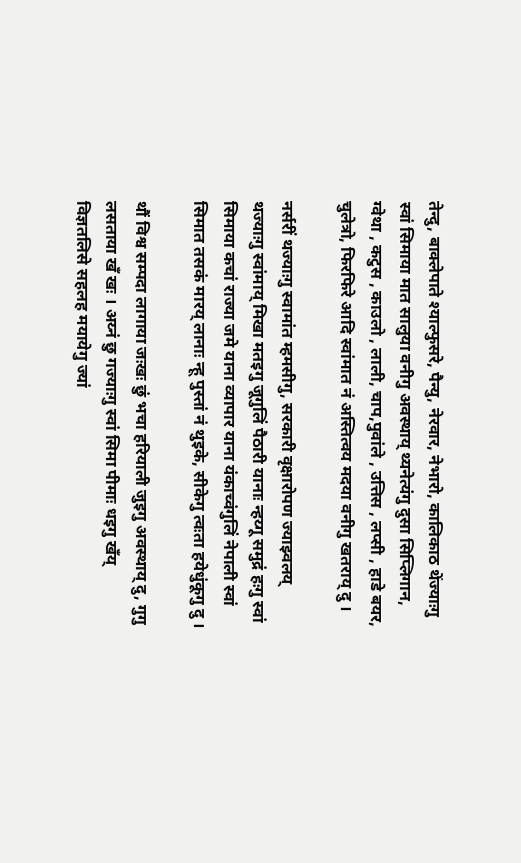तेन्दु, बाक्लेपाते श्याल्फुसरे, पैन्यु, नेरवार, नेभारो, कालिकाठ थेंज्याःगु स्वां सिमाया मात सालुया वनीगु अवस्थाय् थ्यनेत्यंगु दुसा सिप्लिगान, ग्वेथा , कटुस , काउलो , लाली, चाप,पुवांले , उत्तिस , लप्सी , हाडे बयर, चुलेत्रो, फिरफिरे आदि स्वांमात नं अस्तित्वय मदया वनीगु खतराय् दु ।

नर्सरीं थज्याःगु स्वामांत म्हमसीगु, सरकारी वृक्षारोपण ज्याझ्वलय् थज्याःगु स्वांमाय् मिखा मतइगु जूगुलिं पैठारी यानाः न्हय्गू समुद्रं हःगु स्वां सिमाया कचां राज्या जमे याना व्यापार याना यंकाच्वंगुलिं नेपाली स्वां सिमात तसकं मारय् लानाः न्हू पुस्तां नं थुइके, सीकेगु त्वःता हयेधुंकूगु दु ।

थौं विश्व सम्पदा लागाया जःखः छुं भचा हरियाली जुइगु अवस्थाय् दु, गुगु लसताया खँ खः । अय्नं छु गज्याःगु स्वां सिमा पीमाः धइगु खँय् विज्ञतलिसे सहलह मयायेगु ज्यां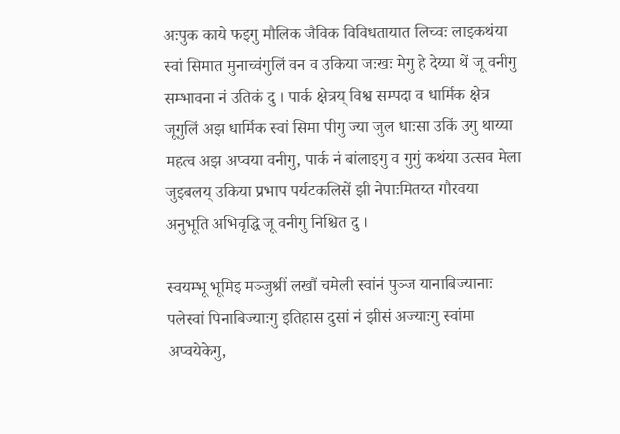अःपुक काये फइगु मौलिक जैविक विविधतायात लिच्वः लाइकथंया स्वां सिमात मुनाच्वंगुलिं वन व उकिया जःखः मेगु हे देय्या थें जू वनीगु सम्भावना नं उतिकं दु । पार्क क्षेत्रय् विश्व सम्पदा व धार्मिक क्षेत्र जूगुलिं अझ धार्मिक स्वां सिमा पीगु ज्या जुल धाःसा उकिं उगु थाय्या महत्व अझ अप्वया वनीगु, पार्क नं बांलाइगु व गुगुं कथंया उत्सव मेला जुइबलय् उकिया प्रभाप पर्यटकलिसें झी नेपाःमितय्त गौरवया अनुभूति अभिवृद्धि जू वनीगु निश्चित दु ।

स्वयम्भू भूमिइ मञ्जुश्रीं लखौं चमेली स्वांनं पुञ्ज यानाबिज्यानाः पलेस्वां पिनाबिज्याःगु इतिहास दुसां नं झीसं अज्याःगु स्वांमा अप्वयेकेगु,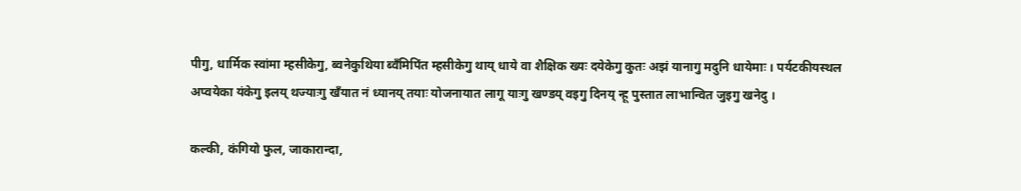पीगु, धार्मिक स्वांमा म्हसीकेगु, ब्वनेकुथिया ब्वँमिपिंत म्हसीकेगु थाय् धाये वा शैक्षिक ख्यः दयेकेगु कुतः अझं यानागु मदुनि धायेमाः । पर्यटकीयस्थल अप्वयेका यंकेगु इलय् थज्याःगु खँयात नं ध्यानय् तयाः योजनायात लागू याःगु खण्डय् वइगु दिनय् न्हू पुस्तात लाभान्वित जुइगु खनेदु ।

कल्की, कंगियो फुल, जाकारान्दा,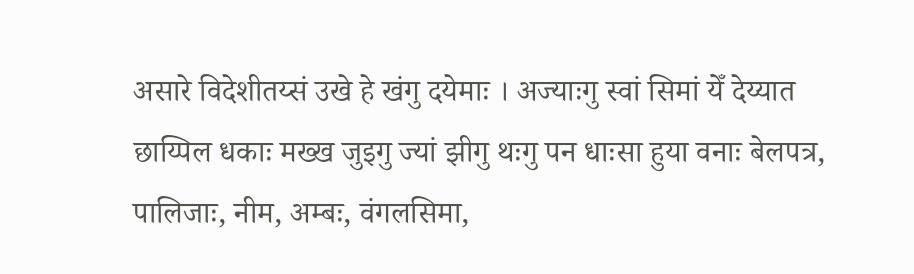असारे विदेशीतय्सं उखे हे खंगु दयेमाः । अज्याःगु स्वां सिमां येँ देय्यात छाय्पिल धकाः मख्ख जुइगु ज्यां झीगु थःगु पन धाःसा हुया वनाः बेलपत्र, पालिजाः, नीम, अम्बः, वंगलसिमा,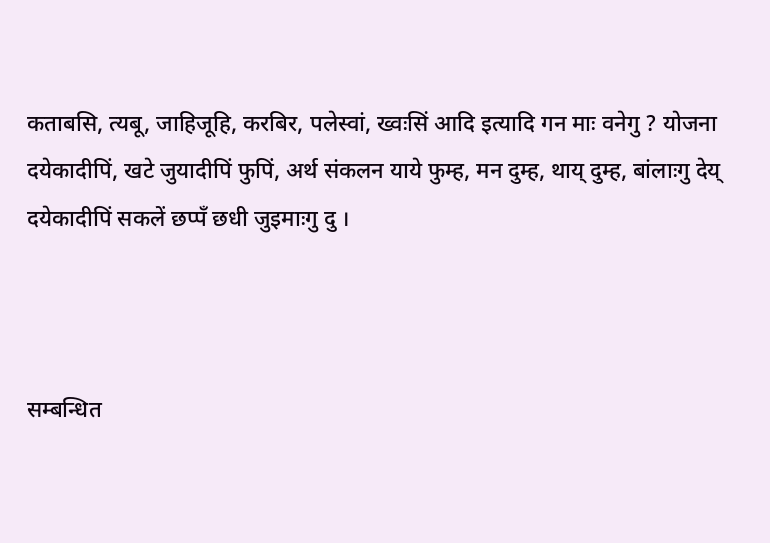कताबसि, त्यबू, जाहिजूहि, करबिर, पलेस्वां, ख्वःसिं आदि इत्यादि गन माः वनेगु ? योजना दयेकादीपिं, खटे जुयादीपिं फुपिं, अर्थ संकलन याये फुम्ह, मन दुम्ह, थाय् दुम्ह, बांलाःगु देय् दयेकादीपिं सकलें छप्पँ छधी जुइमाःगु दु ।



सम्बन्धित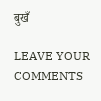बुखँ

LEAVE YOUR COMMENTS